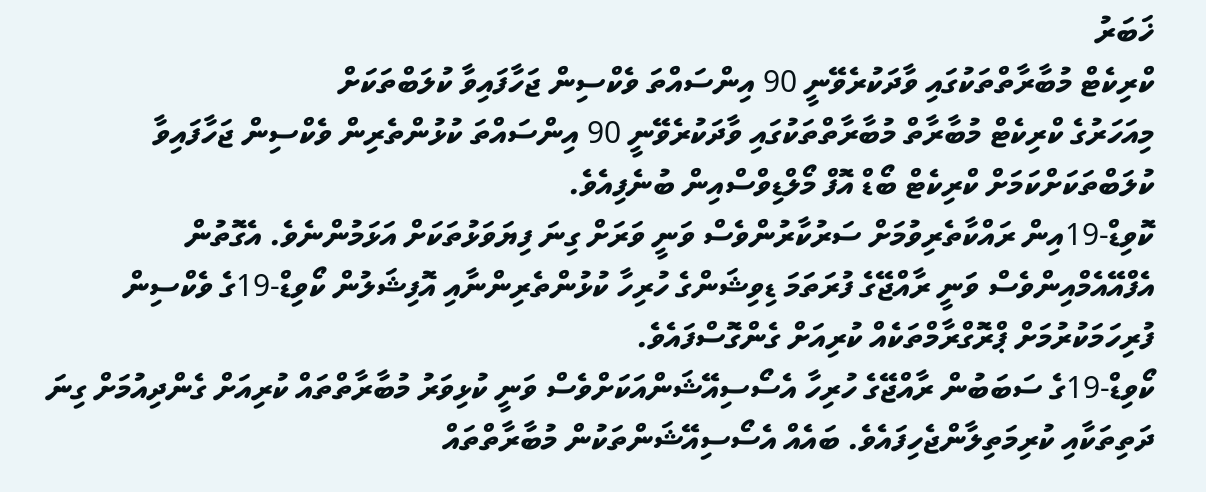ޚަބަރު
ކްރިކެޓް މުބާރާތްތަކުގައި ވާދަކުރެވޭނީ 90 އިންސައްތަ ވެކްސިން ޖަހާފައިވާ ކުލަބްތަކަށް
މިއަހަރުގެ ކްރިކެޓް މުބާރާތް މުބާރާތްތަކުގައި ވާދަކުރެވޭނީ 90 އިންސައްތަ ކުޅުންތެރިން ވެކްސިން ޖަހާފައިވާ ކުލަބްތަކަށްކަމަށް ކްރިކެޓް ބޯޑް އޮފް މޯލްޑިވްސްއިން ބުނެފިއެވެ.
ކޮވިޑް-19އިން ރައްކާތެރިވުމަށް ސަރުކާރުންވެސް ވަނީ ވަރަށް ގިނަ ފިޔަވަޅުތަކަށް އަޅަމުންނެވެ. އެގޮތުން އެފްއޭއެމްއިންވެސް ވަނީ ރާއްޖޭގެ ފުރަތަމަ ޑިވިޝަންގެ ހުރިހާ ކުޅުންތެރިންނާއި އޮފިޝަލުން ކޯވިޑް-19ގެ ވެކްސިން ފުރިހަމަކުރުމަށް ޕްރޮގްރާމްތަކެއް ކުރިއަށް ގެންގޮސްފައެވެ.
ކޯވިޑް-19ގެ ސަބަބުން ރާއްޖޭގެ ހުރިހާ އެސޯސިއޭޝަންއަކަށްވެސް ވަނީ ކުޅިވަރު މުބާރާތްތައް ކުރިއަށް ގެންދިއުމަށް ގިނަ ދަތިތަކާއި ކުރިމަތިލާންޖެހިފައެވެ. ބައެއް އެސޯސިއޭޝަންތަކުން މުބާރާތްތައް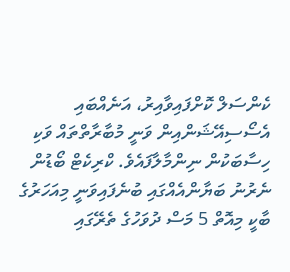ކެންސަލް ކޮށްފައިވާއިރު، އަނެއްބައި އެސޯސިއޭޝަންއިން ވަނީ މުބާރާތްތައް ވަކި ހިސާބަކުން ނިންމާލާފައެވެ. ކްރިކެޓް ބޯޑުން ނެރުނު ބަޔާންއެއްގައި ބުނެފައިވަނީ މިއަހަރުގެ ބާކީ މިއޮތް 5 މަސް ދުވަހުގެ ތެރޭގައި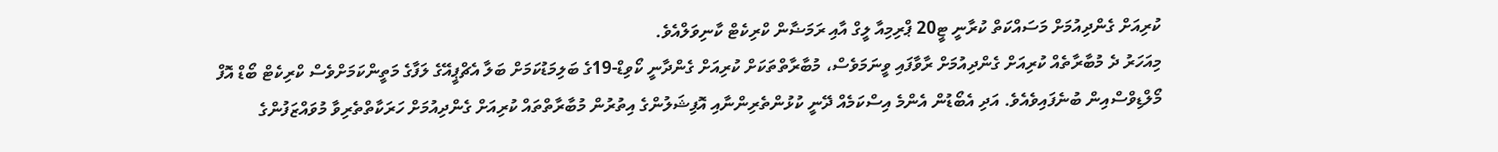ކުރިއަށް ގެންދިއުމަށް މަސައްކަތް ކުރާނީ ޓީ20 ޕްރިމިއާ ލީގް އާއި ރަމަޟާން ކްރިކެޓް ކާނިވަލްއެވެ.
މިއަހަރު ދެ މުބާރާތެއް ކުރިއަށް ގެންދިއުމަށް ރާވާފައި ވީނަމަވެސް، މުބާރާތްތަކަށް ކުރިއަށް ގެންދާނީ ކޯވިޑް-19ގެ ބަލިމަޑުކަމަށް ބަލާ އެޗްޕީއޭގެ ލަފާގެ މަތީންކަމަށްވެސް ކްރިކެޓް ބޯޑް އޮފް މޯލްޑިވްސްއިން ބުނެފައިވެއެވެ. އަދި އެބޯޑުން އެންމެ އިސްކަމެއް ދޭނީ ކުޅުންތެރިންނާއި އޮފިޝަލުންގެ އިތުރުން މުބާރާތްތައް ކުރިއަށް ގެންދިއުމަށް ހަރަކާތްތެރިވާ މުވައްޒަފުންގެ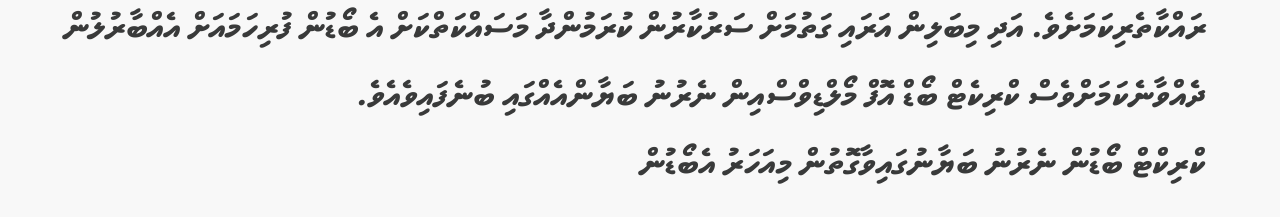ރައްކާތެރިކަމަށެވެ. އަދި މިބަލިން އަރައި ގަތުމަށް ސަރުކާރުން ކުރަމުންދާ މަސައްކަތްކަށް އެ ބޯޑުން ފުރިހަމައަށް އެއްބާރުލުން ދެއްވާނެކަމަށްވެސް ކްރިކެޓް ބޯޑް އޮފް މޯލްޑިވްސްއިން ނެރުނު ބަޔާންއެއްގައި ބުނެފައިވެއެވެ.
ކްރިކްޓް ބޯޑުން ނެރުނު ބަޔާނުގައިވާގޮތުން މިއަހަރު އެބޯޑުން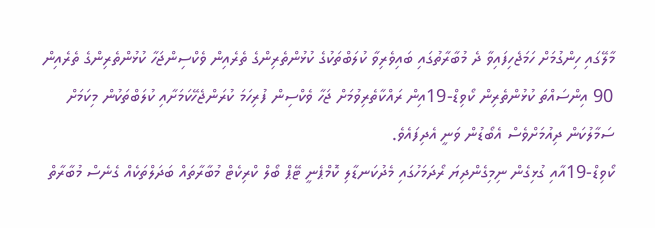މާލޭގައި ހިންގުމަށް ހަމަޖެހިފައިވާ ދެ މުބާރާތުގައި ބައިވެރިވާ ކުލަބްތަކުގެ ކުޅުންތެރިންގެ ތެރެއިން ވެކްސިންޖަހާ ކުޅުންތެރިންގެ ތެރެއިން 90 އިންސައްތަ ކުޅުންތެރިން ކޯވިޑް-19އިން ރައްކާތެރިވުމަށް ޖަހާ ވެކްސިން ފުރިހަމަ ކުރަންޖެހޭކަމަށާއި ކުލަބްތަކުން މިކަމަށް ސަމާލުކަން ދިއުމަށްވެސް އެބޯޑުން ވަނީ އެދިފައެވެ.
ކޯވިޑް-19އާއި ގުޅިގެން ނިމިގެންދިޔަ ރޯދަމަހުގައި މެދުކަނޑާލި ކޮމްޕެނީ ޓޭޕް ބޯލް ކްރިކެޓް މުބާރާތައް ބަދަލްތަކެއް ގެނެސް މުބާރާތް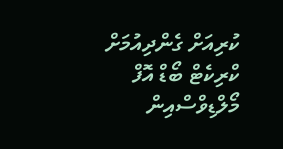ކުރިއަށް ގެންދިއުމަށް ކްރިކެޓް ބޯޑް އޮފް މޯލްޑިވްސްއިން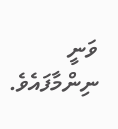ވަނީ ނިންމާފައެވެ.